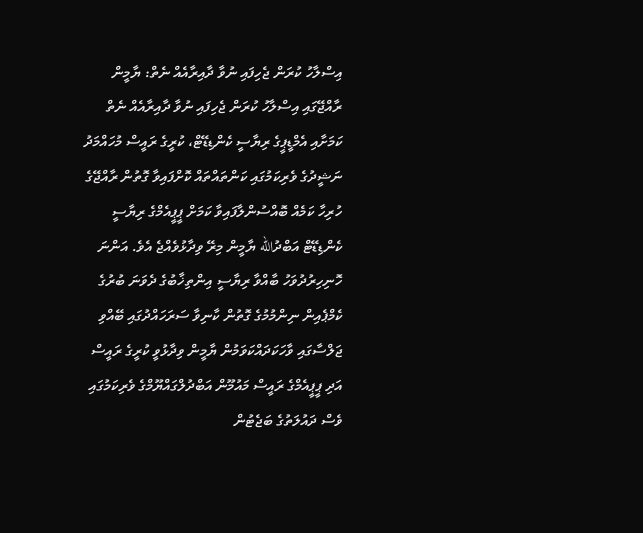އިސްލާހު ކުރަން ޖެހިފައި ނުވާ ދާއިރާއެއް ނެތް: ޔާމީން
ރާއްޖޭގައި އިސްލާހު ކުރަން ޖެހިފައި ނުވާ ދާއިރާއެއް ނެތް ކަމަށާއި އެމްޑީޕީގެ ރިޔާސީ ކެންޑިޑޭޓް، ކުރީގެ ރައީސް މުހައްމަދު ނަޝީދުގެ ވެރިކަމުގައި ކަންތައްތައް ކޮށްފައިވާ ގޮތުން ރާއްޖޭގެ ހުރިހާ ކަމެއް ބޮއްސުންލާފައިވާ ކަމަށް ޕީޕީއެމްގެ ރިޔާސީ ކެންޑިޑޭޓް އަބްދުالله ޔާމީން މިރޭ ވިދާޅުވެއްޖެ އެވެ. އަންނަ ހޮނިހިރުދުވަހު ބާއްވާ ރިޔާސީ އިންތިޚާބުގެ ދެވަނަ ބުރުގެ ކެމްޕެއިން ނިންމުމުގެ ގޮތުން ކާނިވާ ސަރަހައްދުގައި ބޭއްވި ޖަލްސާގައި ވާހަކަދައްކަވަމުން ޔާމީން ވިދާޅުވީ ކުރީގެ ރައީސް އަދި ޕީޕީއެމްގެ ރައީސް މައުމޫން އަބްދުލްގައްޔޫމްގެ ވެރިކަމުގައި ވެސް ދައުލަތުގެ ބަޖެޓުން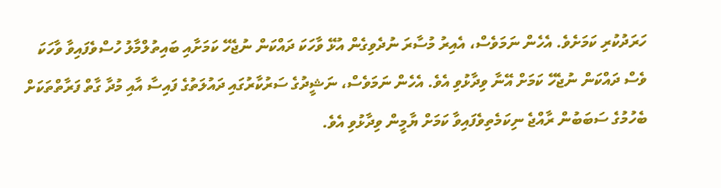ހަރަދުކުރި ކަމަށެވެ. އެހެން ނަމަވެސް، އެއިރު މުސާރަ ނުދެވިގެން އުޅޭ ވާހަކަ ދައްކަން ނުޖެހޭ ކަމަށާއި ބައިތުލްމާލު ހުސްވެފައިވާ ވާހަކަ ވެސް ދައްކަން ނުޖެހޭ ކަމަށް އޭނާ ވިދާޅުވި އެވެ. އެހެން ނަމަވެސް، ނަޝީދުގެ ސަރުކާރުގައި ދައުލަތުގެ ފައިސާ އާއި މުދާ ގާތް ފަރާތްތަކަށް ބެހުމުގެ ސަބަބުން ރާއްޖެ ނިކަމެތިވެފައިވާ ކަމަށް ޔާމީން ވިދާޅުވި އެވެ.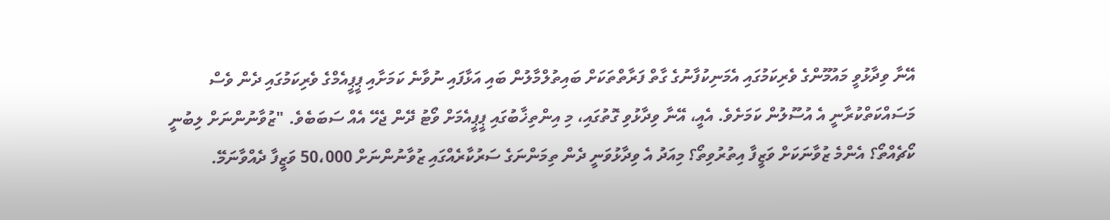އޭނާ ވިދާޅުވީ މައުމޫންގެ ވެރިކަމުގައި އެމަނިކުފާނުގެ ގާތް ފަރާތްތަކަށް ބައިތުލްމާލުން ބައި އަޅާފައި ނުވާނެ ކަމަށާއި ޕީޕީއެމްގެ ވެރިކަމުގައި ދެން ވެސް މަސައްކަތްކުރާނީ އެ އުސޫލުން ކަމަށެވެ. އެއީ، އޭނާ ވިދާޅުވި ގޮތުގައި، މި އިންތިޚާބުގައި ޕީޕީއެމަށް ވޯޓު ދޭން ޖެހޭ އެއް ސަބަބެވެ. "ޒުވާނުންނަށް ލިބުނީ ކޯޗެއްތޯ؟ އެންމެ ޒުވާނަކަށް ވަޒީފާ އިތުރުވިތޯ؟ މިއަދު އެ ވިދާޅުވަނީ ދެން ތިމަންނަގެ ސަރުކާރެއްގައި ޒުވާނުންނަށް 50،000 ވަޒީފާ ދެއްވާނަމޭ.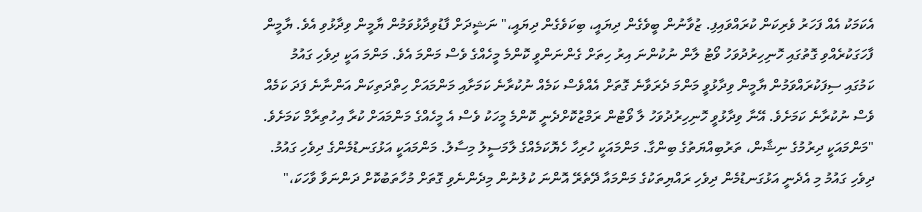އެކަމަކު އެއް ފަހަރު ވެރިކަން ކުރައްވައިފި. ޒުވާނުން ބީވެގެން ދިޔައީ، ބިކަވެގެން ދިޔައީ،" ނަޝީދަށް ފާޑުވިދާޅުވަމުން ޔާމީން ވިދާޅުވި އެވެ. ޔާމީން ފާހަގަކުރެއްވި ގޮތުގައި ހޮނިހިރުދުވަހު ވޯޓު ލާން ނުކުންނަ އިރު ހިތަށް ގެންނަންވީ ކޮންމެ މީހެއްގެ ވެސް މަންމަ އެވެ. މަންމަ އަކީ ދިވެހި ގައުމު ކަމުގައި ސިފަކުރައްވަމުން ޔާމީން ވިދާޅުވީ މަންމަ ދެރަވާނެ ގޮތަށް އެއްވެސް ކަމެއް ނުކުރާނެ ކަމަށާއި މަންމައަށް ހިތްދަތިކަން އަންނާނެ ފަދަ ކަމެއް ވެސް ނުކުރާނެ ކަމަށެވެ. އޭނާ ވިދާޅުވީ ހޮނިހިރުދުވަހު ލާ ވޯޓުން ރަމްޒުކޮށްދެނީ ކޮންމެ މީހަކު ވެސް އެ މީހެއްގެ މަންމައަށް ކުރާ އިހުތިރާމް ކަމަށެވެ. "މަންމައަކީ ދިރުމުގެ ނިޝާން، ތަރުބިއްޔަތުގެ ބިންގާ. މަންމައަކީ ހުރިހާ ހެޔޮކަމެއްގެ ލާމަސީލު މިސާލު. މަންމައަކީ އަޅުގަނޑުމެންގެ ދިވެހި ގައުމު. ދިވެހި ގައުމު މި އެދެނީ އަޅުގަނޑުމެން ދިވެހި ރައްޔިތަކުގެ މަންމައާ ދޭތެރޭ އޮންނަ ކުލުނުން މިދެންނެވި ގޮތަށް މުހާތަބުކޮށް ދަންނަވާ ވާހަކަ،"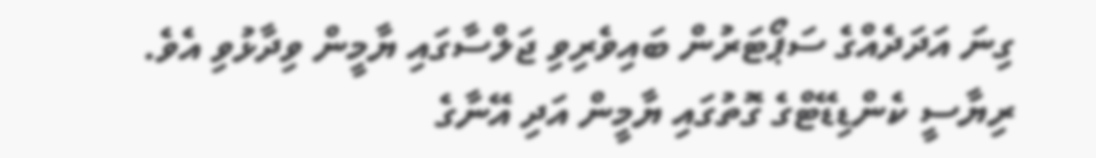ގިނަ އަދަދެއްގެ ސަޕޯޓަރުން ބައިވެރިވި ޖަލްސާގައި ޔާމީން ވިދާޅުވި އެވެ. ރިޔާސީ ކެންޑިޑޭޓްގެ ގޮތުގައި ޔާމީން އަދި އޭނާގެ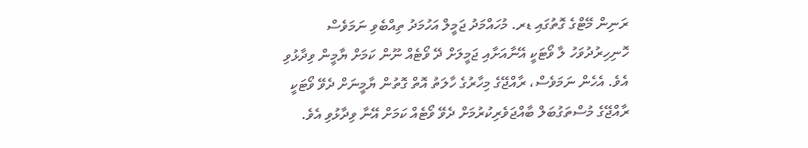ރަނިން މޭޓްގެ ގޮތުގައި ޑރ. މުހައްމަދު ޖަމީލް އަހުމަދު ތިއްބެވި ނަމަވެސް ހޮނިހިރުދުވަހު ލާ ވޯޓަކީ އޭނާއަށާއި ޖަމީލަށް ދޭ ވޯޓެއް ނޫން ކަމަށް ޔާމީން ވިދާޅުވި އެވެ. އެހެން ނަމަވެސް، ރާއްޖޭގެ މިހާރުގެ ހާލަތު އޮތް ގޮތުން ޔާމީނަށް ދެވޭ ވޯޓަކީ ރާއްޖޭގެ މުސްތަގުބަލް ބާއްޖަވެރިކުރުމަށް ދެވޭ ވޯޓެއް ކަމަށް އޭނާ ވިދާޅުވި އެވެ.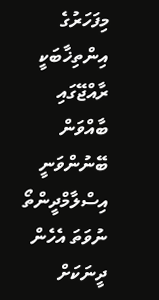މިފަހަރުގެ އިންތިޚާބަކީ ރާއްޖޭގައި ބާއްވަން ބޭނުންވަނީ އިސްލާމްދީންތޯ ނުވަތަ އެހެން ދީނަކަށް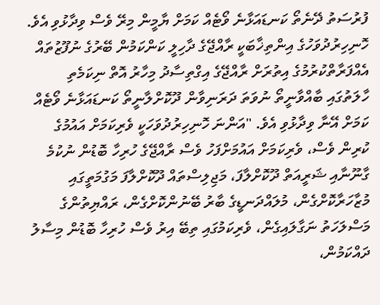ފުރުސަތު ދޭނެތޯ ކަނޑައަޅާނެ ވޯޓެއް ކަމަށް ޔާމީން މިރޭ ވެސް ވިދާޅުވި އެވެ. ހޮނިހިރުދުވަހުގެ އިންތިޚާބަކީ ރާއްޖޭގެ ދާހިލީ ކަންކަމުން ބޭރުގެ ނުފޫޒުތައް އެއްފަރާތްކުރުމުގެ އިތުރަށް ރާއްޖޭގެ އިގްތިސާދު މިހާރު އޮތް ނިކަމެތި ހާލަތުގައި ބާއްވާނީތޯ ނުވަތަ ދަރަނިވާން ދޫކޮށްލާނީތޯ ކަނޑައަޅާނެ ވޯޓެއް ކަމަށް އޭނާ ވިދާޅުވި އެވެ. "އަންނަ ހޮނިހިރުދުވަހަކީ ވެރިކަމަށް އައުމުގެ ކުރިން ވެސް، ވެރިކަމަށް އައުމަށްފަހު ވެސް ރާއްޖޭގެ ހުރިހާ ބޮޑުން ނުކުމެ ގާނޫނާއި ޝަރީއަތް ދޫކޮށްލާފަ، މަޖިލިސްތައް ދޫކޮށްލާފަ މަގުމަތީގައި މުޒާހަރާކޮށްގެން، މުލައްދަނޑީގެ ބާރު ބޭނުންކޮށްގެން، ރައްޔިތުންގެ މަސްލަހަތު ނަގާލައިގެން، ވެރިކަމުގައި ތިބޭ އިރު ވެސް ހުރިހާ ބޮޑުން މިސާލު ދައްކަމުން،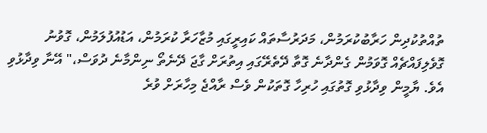ތުއްތުކުދިން ހަރާބުކުރަމުން، މަދަރުސާތައް ކައިރީގައި މުޒާހަރާ ކުރަމުން، އަޑުއުފުލަމުން، ގޮވުނު ގޮވެލިފައްޗެއް ގޮވަމުން ގެންދާނެ ގޮތާ ދޭތެރޭގައި އިތުރަށް ގާޖަ ދޭނެތޯ ނިންމާނެ ދުވަސް،" އޭނާ ވިދާޅުވި އެވެ. ޔާމީން ވިދާޅުވި ގޮތުގައި ހުރިހާ ގޮތަކުން ވެސް ރާއްޖެ މިހާރަށް ވުރެ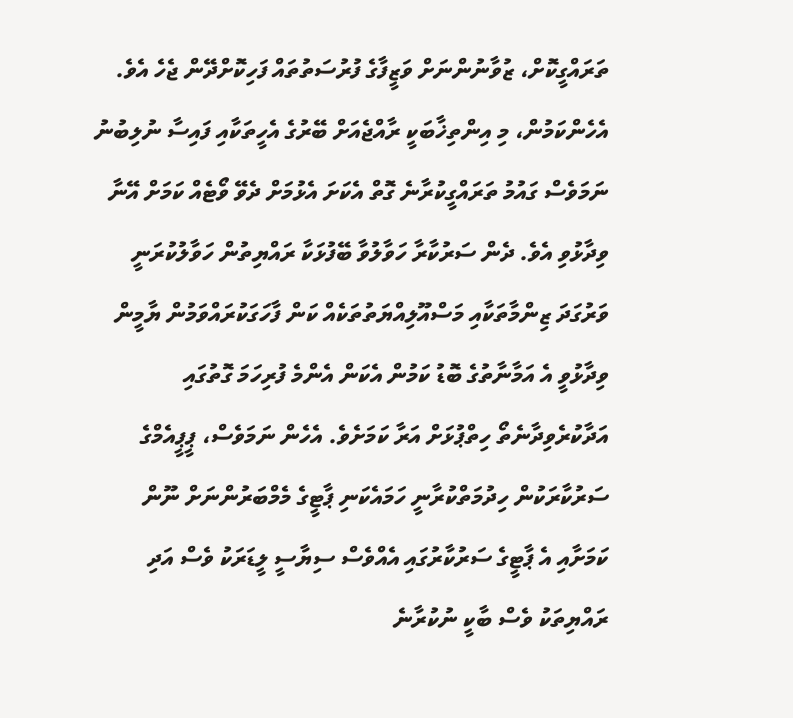ތަރައްގީކޮށް، ޒުވާނުންނަށް ވަޒީފާގެ ފުރުސަތުތައް ފަހިކޮށްދޭން ޖެހެ އެވެ. އެހެންކަމުން، މި އިންތިޚާބަކީ ރާއްޖެއަށް ބޭރުގެ އެހީތަކާއި ފައިސާ ނުލިބުނު ނަމަވެސް ގައުމު ތަރައްގީކުރާނެ ގޮތް އެކަށަ އެޅުމަށް ދެވޭ ވޯޓެއް ކަމަށް އޭނާ ވިދާޅުވި އެވެ. ދެން ސަރުކާރާ ހަވާލުވާ ބޭފުޅަކާ ރައްޔިތުން ހަވާލުކުރަނީ ވަރުގަދަ ޒިންމާތަކާއި މަސްއޫލިއްޔަތުތަކެއް ކަން ފާހަގަކުރައްވަމުން ޔާމީން ވިދާޅުވީ އެ އަމާނާތުގެ ބޮޑު ކަމުން އެކަން އެންމެ ފުރިހަމަ ގޮތުގައި އަދާކުރެވިދާނެތޯ ހިތްޕުޅަށް އަރާ ކަމަށެވެ. އެހެން ނަމަވެސް، ޕީޕީއެމްގެ ސަރުކާރަކުން ހިދުމަތްކުރާނީ ހަމައެކަނި ޕާޓީގެ މެމްބަރުންނަށް ނޫން ކަމަށާއި އެ ޕާޓީގެ ސަރުކާރުގައި އެއްވެސް ސިޔާސީ ލީޑަރަކު ވެސް އަދި ރައްޔިތަކު ވެސް ބާކީ ނުކުރާނެ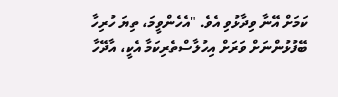ކަމަށް އޭނާ ވިދާޅުވި އެވެ. "އެހެންވީމަ، ތިޔަ ހުރިހާ ބޭފުޅުންނަށް ވަރަށް އިހުލާސްތެރިކަމާ އެކީ، އާދޭހާ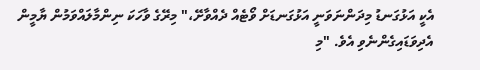އެކީ އަޅުގަނޑު މިދަންނަވަނީ އަޅުގަނޑަށް ވޯޓެއް ދެއްވާށޭ،" މިރޭގެ ވާހަކަ ނިންމާލައްވަމުން ޔާމީން އެދިވަޑައިގެންނެވި އެވެ. "މި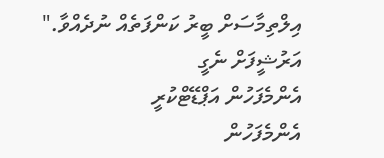އިލްތިމާސަށް ބީރު ކަންފަތެއް ނުދެއްވާ."
އަރުޝީފަށް ނެގީ
އެންމެފަހުން އަޕްޑޭޓްކުރީ
އެންމެފަހުން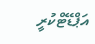އަޕްޑޭޓްކުރީ